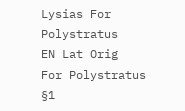Lysias For Polystratus
EN Lat Orig
For Polystratus
§1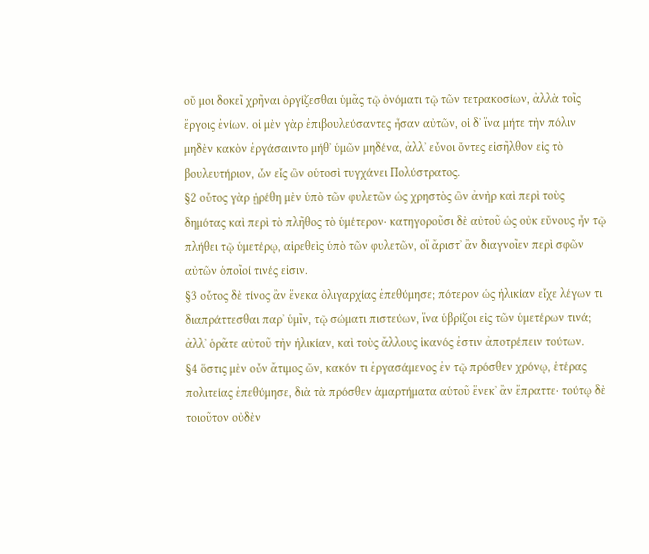οὔ μοι δοκεῖ χρῆναι ὀργίζεσθαι ὑμᾶς τῷ ὀνόματι τῷ τῶν τετρακοσίων, ἀλλὰ τοῖς ἔργοις ἐνίων. οἱ μὲν γὰρ ἐπιβουλεύσαντες ἦσαν αὐτῶν, οἱ δʼ ἵνα μήτε τὴν πόλιν μηδὲν κακὸν ἐργάσαιντο μήθʼ ὑμῶν μηδένα, ἀλλʼ εὖνοι ὄντες εἰσῆλθον εἰς τὸ βουλευτήριον, ὧν εἷς ὢν οὑτοσὶ τυγχάνει Πολύστρατος.
§2 οὗτος γὰρ ᾑρέθη μὲν ὑπὸ τῶν φυλετῶν ὡς χρηστὸς ὢν ἀνὴρ καὶ περὶ τοὺς δημότας καὶ περὶ τὸ πλῆθος τὸ ὑμέτερον· κατηγοροῦσι δὲ αὐτοῦ ὡς οὐκ εὔνους ἦν τῷ πλήθει τῷ ὑμετέρῳ, αἱρεθεὶς ὑπὸ τῶν φυλετῶν, οἳ ἄριστʼ ἂν διαγνοῖεν περὶ σφῶν αὐτῶν ὁποῖοί τινές εἰσιν.
§3 οὗτος δὲ τίνος ἂν ἕνεκα ὀλιγαρχίας ἐπεθύμησε; πότερον ὡς ἡλικίαν εἶχε λέγων τι διαπράττεσθαι παρʼ ὑμῖν, τῷ σώματι πιστεύων, ἵνα ὑβρίζοι εἰς τῶν ὑμετέρων τινά; ἀλλʼ ὁρᾶτε αὐτοῦ τὴν ἡλικίαν, καὶ τοὺς ἄλλους ἱκανός ἐστιν ἀποτρέπειν τούτων.
§4 ὅστις μὲν οὖν ἄτιμος ὤν, κακόν τι ἐργασάμενος ἐν τῷ πρόσθεν χρόνῳ, ἑτέρας πολιτείας ἐπεθύμησε, διὰ τὰ πρόσθεν ἁμαρτήματα αὑτοῦ ἕνεκʼ ἂν ἔπραττε· τούτῳ δὲ τοιοῦτον οὐδὲν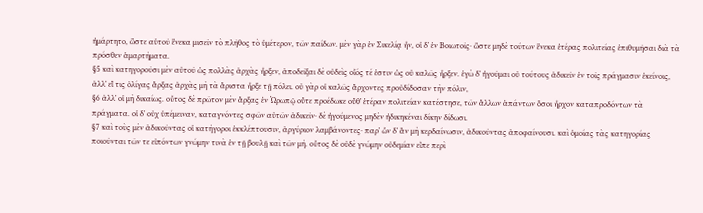ἡμάρτητο, ὥστε αὑτοῦ ἕνεκα μισεῖν τὸ πλῆθος τὸ ὑμέτερον, τῶν παίδων. μὲν γὰρ ἐν Σικελίᾳ ἦν, οἱ δʼ ἐν Βοιωτοῖς· ὥστε μηδὲ τούτων ἕνεκα ἑτέρας πολιτείας ἐπιθυμῆσαι διὰ τὰ πρόσθεν ἁμαρτήματα.
§5 καὶ κατηγοροῦσι μὲν αὐτοῦ ὡς πολλὰς ἀρχὰς ἦρξεν, ἀποδεῖξαι δὲ οὐδεὶς οἷός τέ ἐστιν ὡς οὐ καλῶς ἦρξεν. ἐγὼ δʼ ἡγοῦμαι οὐ τούτους ἀδικεῖν ἐν τοῖς πράγμασιν ἐκείνοις, ἀλλʼ εἴ τις ὀλίγας ἄρξας ἀρχὰς μὴ τὰ ἄριστα ἦρξε τῇ πόλει. οὐ γὰρ οἱ καλῶς ἄρχοντες προὐδίδοσαν τὴν πόλιν,
§6 ἀλλʼ οἱ μὴ δικαίως. οὗτος δὲ πρῶτον μὲν ἄρξας ἐν Ὠρωπῷ οὔτε προέδωκε οὔθʼ ἑτέραν πολιτείαν κατέστησε, τῶν ἄλλων ἁπάντων ὅσοι ἦρχον καταπροδόντων τὰ πράγματα. οἱ δʼ οὐχ ὑπέμειναν, καταγνόντες σφῶν αὐτῶν ἀδικεῖν· δὲ ἡγούμενος μηδὲν ἠδικηκέναι δίκην δίδωσι.
§7 καὶ τοὺς μὲν ἀδικοῦντας οἱ κατήγοροι ἐκκλέπτουσιν, ἀργύριον λαμβάνοντες· παρʼ ὧν δʼ ἂν μὴ κερδαίνωσιν, ἀδικοῦντας ἀποφαίνουσι. καὶ ὁμοίας τὰς κατηγορίας ποιοῦνται τῶν τε εἰπόντων γνώμην τινὰ ἐν τῇ βουλῇ καὶ τῶν μή. οὗτος δὲ οὐδὲ γνώμην οὐδεμίαν εἶπε περὶ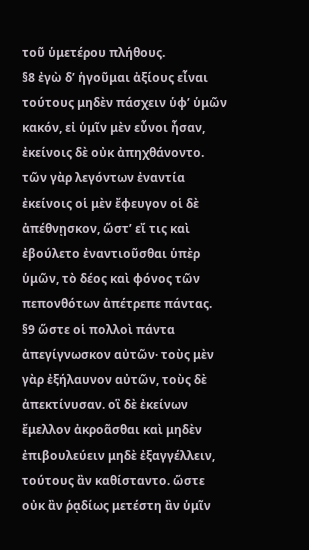τοῦ ὑμετέρου πλήθους.
§8 ἐγὼ δʼ ἡγοῦμαι ἀξίους εἶναι τούτους μηδὲν πάσχειν ὑφʼ ὑμῶν κακόν, εἰ ὑμῖν μὲν εὖνοι ἦσαν, ἐκείνοις δὲ οὐκ ἀπηχθάνοντο. τῶν γὰρ λεγόντων ἐναντία ἐκείνοις οἱ μὲν ἔφευγον οἱ δὲ ἀπέθνῃσκον, ὥστʼ εἴ τις καὶ ἐβούλετο ἐναντιοῦσθαι ὑπὲρ ὑμῶν, τὸ δέος καὶ φόνος τῶν πεπονθότων ἀπέτρεπε πάντας.
§9 ὥστε οἱ πολλοὶ πάντα ἀπεγίγνωσκον αὐτῶν· τοὺς μὲν γὰρ ἐξήλαυνον αὐτῶν, τοὺς δὲ ἀπεκτίνυσαν. οἳ δὲ ἐκείνων ἔμελλον ἀκροᾶσθαι καὶ μηδὲν ἐπιβουλεύειν μηδὲ ἐξαγγέλλειν, τούτους ἂν καθίσταντο. ὥστε οὐκ ἂν ῥᾳδίως μετέστη ἂν ὑμῖν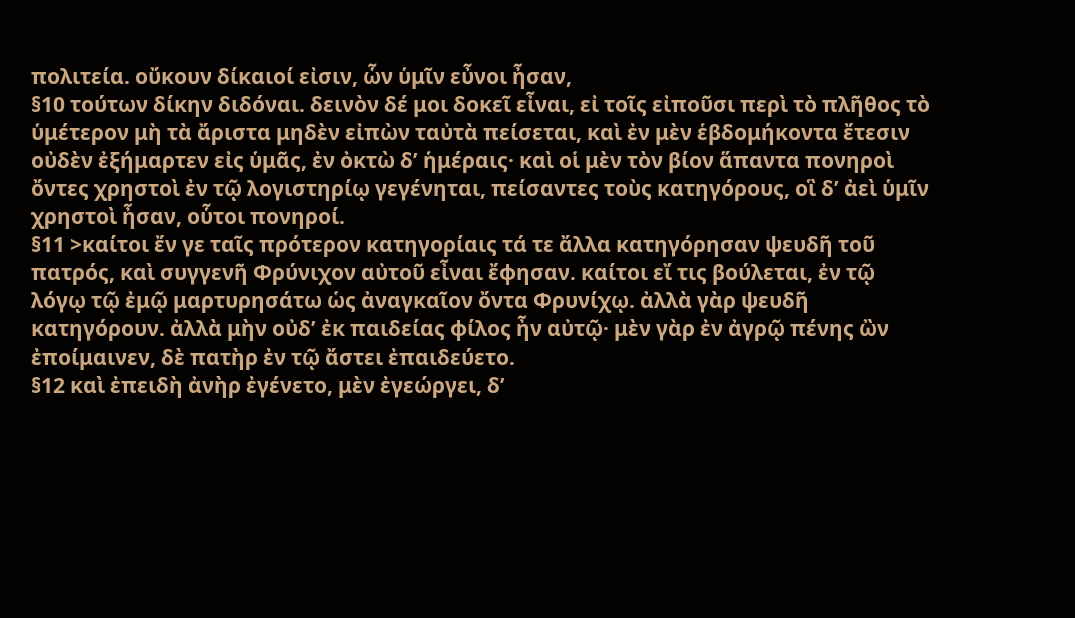πολιτεία. οὔκουν δίκαιοί εἰσιν, ὧν ὑμῖν εὖνοι ἦσαν,
§10 τούτων δίκην διδόναι. δεινὸν δέ μοι δοκεῖ εἶναι, εἰ τοῖς εἰποῦσι περὶ τὸ πλῆθος τὸ ὑμέτερον μὴ τὰ ἄριστα μηδὲν εἰπὼν ταὐτὰ πείσεται, καὶ ἐν μὲν ἑβδομήκοντα ἔτεσιν οὐδὲν ἐξήμαρτεν εἰς ὑμᾶς, ἐν ὀκτὼ δʼ ἡμέραις· καὶ οἱ μὲν τὸν βίον ἅπαντα πονηροὶ ὄντες χρηστοὶ ἐν τῷ λογιστηρίῳ γεγένηται, πείσαντες τοὺς κατηγόρους, οἳ δʼ ἀεὶ ὑμῖν χρηστοὶ ἦσαν, οὗτοι πονηροί.
§11 >καίτοι ἔν γε ταῖς πρότερον κατηγορίαις τά τε ἄλλα κατηγόρησαν ψευδῆ τοῦ πατρός, καὶ συγγενῆ Φρύνιχον αὐτοῦ εἶναι ἔφησαν. καίτοι εἴ τις βούλεται, ἐν τῷ λόγῳ τῷ ἐμῷ μαρτυρησάτω ὡς ἀναγκαῖον ὄντα Φρυνίχῳ. ἀλλὰ γὰρ ψευδῆ κατηγόρουν. ἀλλὰ μὴν οὐδʼ ἐκ παιδείας φίλος ἦν αὐτῷ· μὲν γὰρ ἐν ἀγρῷ πένης ὢν ἐποίμαινεν, δὲ πατὴρ ἐν τῷ ἄστει ἐπαιδεύετο.
§12 καὶ ἐπειδὴ ἀνὴρ ἐγένετο, μὲν ἐγεώργει, δʼ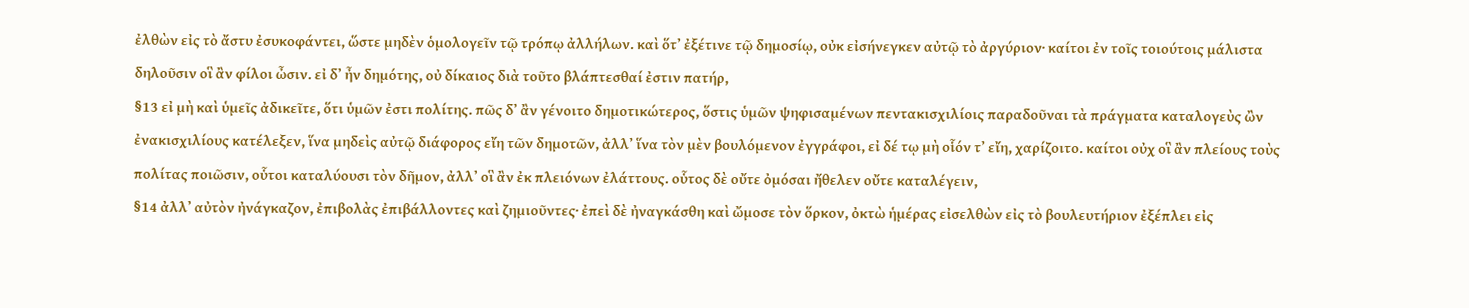ἐλθὼν εἰς τὸ ἄστυ ἐσυκοφάντει, ὥστε μηδὲν ὁμολογεῖν τῷ τρόπῳ ἀλλήλων. καὶ ὅτʼ ἐξέτινε τῷ δημοσίῳ, οὐκ εἰσήνεγκεν αὐτῷ τὸ ἀργύριον· καίτοι ἐν τοῖς τοιούτοις μάλιστα δηλοῦσιν οἳ ἂν φίλοι ὦσιν. εἰ δʼ ἦν δημότης, οὐ δίκαιος διὰ τοῦτο βλάπτεσθαί ἐστιν πατήρ,
§13 εἰ μὴ καὶ ὑμεῖς ἀδικεῖτε, ὅτι ὑμῶν ἐστι πολίτης. πῶς δʼ ἂν γένοιτο δημοτικώτερος, ὅστις ὑμῶν ψηφισαμένων πεντακισχιλίοις παραδοῦναι τὰ πράγματα καταλογεὺς ὢν ἐνακισχιλίους κατέλεξεν, ἵνα μηδεὶς αὐτῷ διάφορος εἴη τῶν δημοτῶν, ἀλλʼ ἵνα τὸν μὲν βουλόμενον ἐγγράφοι, εἰ δέ τῳ μὴ οἷόν τʼ εἴη, χαρίζοιτο. καίτοι οὐχ οἳ ἂν πλείους τοὺς πολίτας ποιῶσιν, οὗτοι καταλύουσι τὸν δῆμον, ἀλλʼ οἳ ἂν ἐκ πλειόνων ἐλάττους. οὗτος δὲ οὔτε ὀμόσαι ἤθελεν οὔτε καταλέγειν,
§14 ἀλλʼ αὐτὸν ἠνάγκαζον, ἐπιβολὰς ἐπιβάλλοντες καὶ ζημιοῦντες· ἐπεὶ δὲ ἠναγκάσθη καὶ ὤμοσε τὸν ὅρκον, ὀκτὼ ἡμέρας εἰσελθὼν εἰς τὸ βουλευτήριον ἐξέπλει εἰς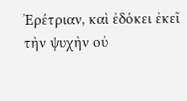Ἐρέτριαν, καὶ ἐδόκει ἐκεῖ τὴν ψυχὴν οὐ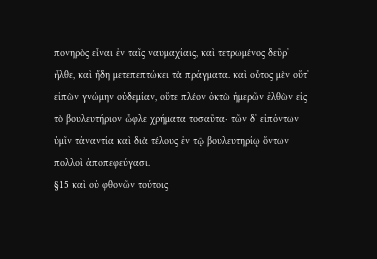πονηρὸς εἶναι ἐν ταῖς ναυμαχίαις, καὶ τετρωμένος δεῦρʼ ἦλθε, καὶ ἤδη μετεπεπτώκει τὰ πράγματα. καὶ οὗτος μὲν οὔτʼ εἰπὼν γνώμην οὐδεμίαν, οὔτε πλέον ὀκτὼ ἡμερῶν ἐλθὼν εἰς τὸ βουλευτήριον ὦφλε χρήματα τοσαῦτα· τῶν δʼ εἰπόντων ὑμῖν τἀναντία καὶ διὰ τέλους ἐν τῷ βουλευτηρίῳ ὄντων πολλοὶ ἀποπεφεύγασι.
§15 καὶ οὐ φθονῶν τούτοις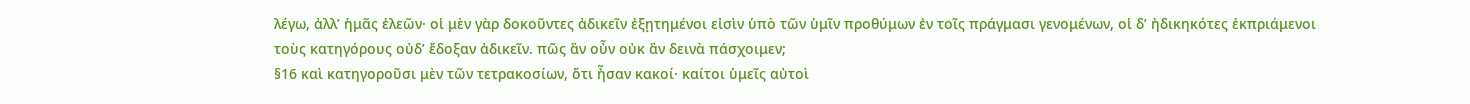λέγω, ἀλλʼ ἡμᾶς ἐλεῶν· οἱ μὲν γὰρ δοκοῦντες ἀδικεῖν ἐξῃτημένοι εἰσὶν ὑπὸ τῶν ὑμῖν προθύμων ἐν τοῖς πράγμασι γενομένων, οἱ δʼ ἠδικηκότες ἐκπριάμενοι τοὺς κατηγόρους οὐδʼ ἔδοξαν ἀδικεῖν. πῶς ἂν οὖν οὐκ ἂν δεινὰ πάσχοιμεν;
§16 καὶ κατηγοροῦσι μὲν τῶν τετρακοσίων, ὅτι ἦσαν κακοί· καίτοι ὑμεῖς αὐτοὶ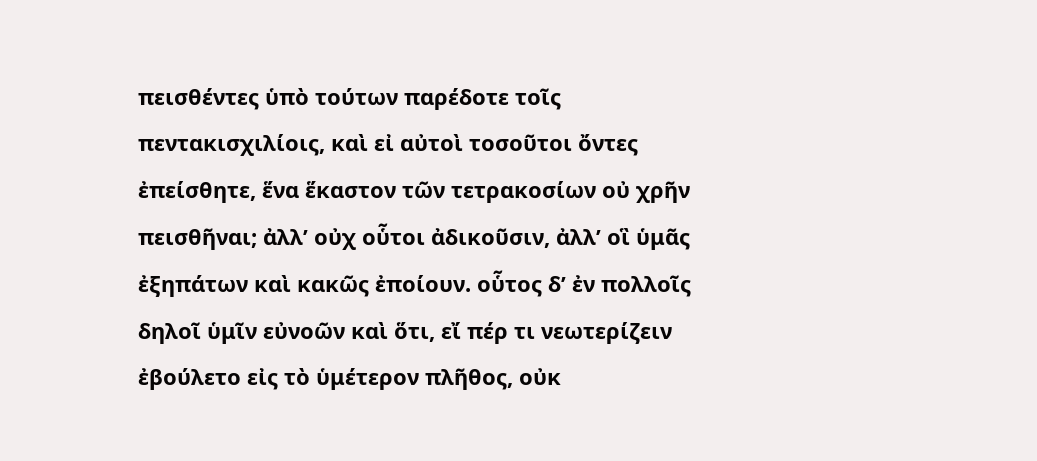πεισθέντες ὑπὸ τούτων παρέδοτε τοῖς πεντακισχιλίοις, καὶ εἰ αὐτοὶ τοσοῦτοι ὄντες ἐπείσθητε, ἕνα ἕκαστον τῶν τετρακοσίων οὐ χρῆν πεισθῆναι; ἀλλʼ οὐχ οὗτοι ἀδικοῦσιν, ἀλλʼ οἳ ὑμᾶς ἐξηπάτων καὶ κακῶς ἐποίουν. οὗτος δʼ ἐν πολλοῖς δηλοῖ ὑμῖν εὐνοῶν καὶ ὅτι, εἴ πέρ τι νεωτερίζειν ἐβούλετο εἰς τὸ ὑμέτερον πλῆθος, οὐκ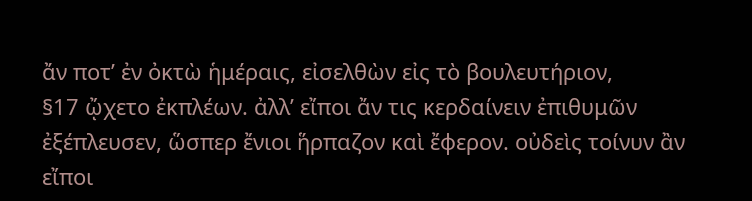ἄν ποτʼ ἐν ὀκτὼ ἡμέραις, εἰσελθὼν εἰς τὸ βουλευτήριον,
§17 ᾤχετο ἐκπλέων. ἀλλʼ εἴποι ἄν τις κερδαίνειν ἐπιθυμῶν ἐξέπλευσεν, ὥσπερ ἔνιοι ἥρπαζον καὶ ἔφερον. οὐδεὶς τοίνυν ἂν εἴποι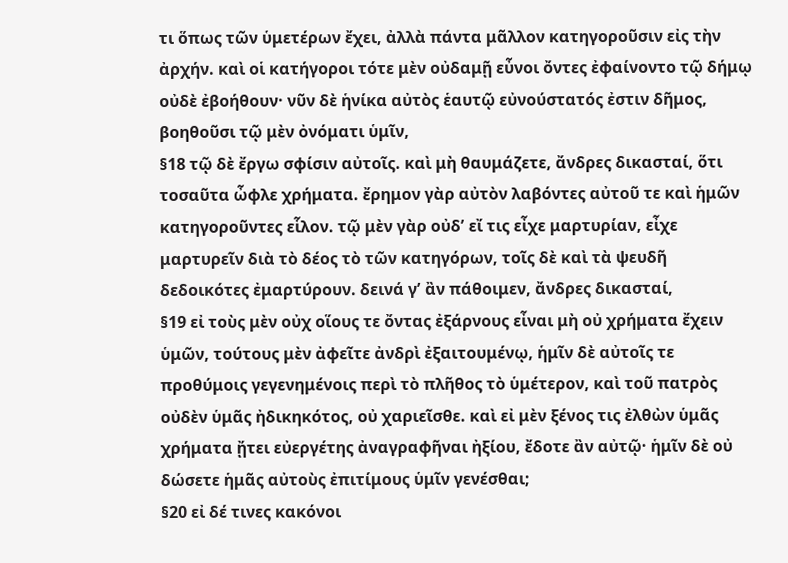τι ὅπως τῶν ὑμετέρων ἔχει, ἀλλὰ πάντα μᾶλλον κατηγοροῦσιν εἰς τὴν ἀρχήν. καὶ οἱ κατήγοροι τότε μὲν οὐδαμῇ εὖνοι ὄντες ἐφαίνοντο τῷ δήμῳ οὐδὲ ἐβοήθουν· νῦν δὲ ἡνίκα αὐτὸς ἑαυτῷ εὐνούστατός ἐστιν δῆμος, βοηθοῦσι τῷ μὲν ὀνόματι ὑμῖν,
§18 τῷ δὲ ἔργω σφίσιν αὐτοῖς. καὶ μὴ θαυμάζετε, ἄνδρες δικασταί, ὅτι τοσαῦτα ὦφλε χρήματα. ἔρημον γὰρ αὐτὸν λαβόντες αὐτοῦ τε καὶ ἡμῶν κατηγοροῦντες εἷλον. τῷ μὲν γὰρ οὐδʼ εἴ τις εἶχε μαρτυρίαν, εἶχε μαρτυρεῖν διὰ τὸ δέος τὸ τῶν κατηγόρων, τοῖς δὲ καὶ τὰ ψευδῆ δεδοικότες ἐμαρτύρουν. δεινά γʼ ἂν πάθοιμεν, ἄνδρες δικασταί,
§19 εἰ τοὺς μὲν οὐχ οἵους τε ὄντας ἐξάρνους εἶναι μὴ οὐ χρήματα ἔχειν ὑμῶν, τούτους μὲν ἀφεῖτε ἀνδρὶ ἐξαιτουμένῳ, ἡμῖν δὲ αὐτοῖς τε προθύμοις γεγενημένοις περὶ τὸ πλῆθος τὸ ὑμέτερον, καὶ τοῦ πατρὸς οὐδὲν ὑμᾶς ἠδικηκότος, οὐ χαριεῖσθε. καὶ εἰ μὲν ξένος τις ἐλθὼν ὑμᾶς χρήματα ᾔτει εὐεργέτης ἀναγραφῆναι ἠξίου, ἔδοτε ἂν αὐτῷ· ἡμῖν δὲ οὐ δώσετε ἡμᾶς αὐτοὺς ἐπιτίμους ὑμῖν γενέσθαι;
§20 εἰ δέ τινες κακόνοι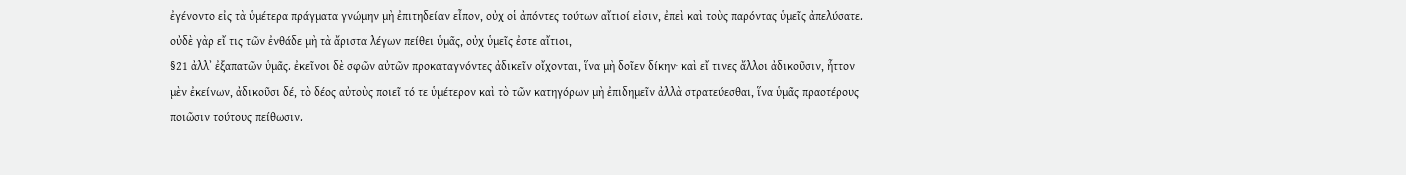ἐγένοντο εἰς τὰ ὑμέτερα πράγματα γνώμην μὴ ἐπιτηδείαν εἶπον, οὐχ οἱ ἀπόντες τούτων αἴτιοί εἰσιν, ἐπεὶ καὶ τοὺς παρόντας ὑμεῖς ἀπελύσατε. οὐδὲ γὰρ εἴ τις τῶν ἐνθάδε μὴ τὰ ἄριστα λέγων πείθει ὑμᾶς, οὐχ ὑμεῖς ἐστε αἴτιοι,
§21 ἀλλʼ ἐξαπατῶν ὑμᾶς. ἐκεῖνοι δὲ σφῶν αὐτῶν προκαταγνόντες ἀδικεῖν οἴχονται, ἵνα μὴ δοῖεν δίκην· καὶ εἴ τινες ἄλλοι ἀδικοῦσιν, ἧττον μὲν ἐκείνων, ἀδικοῦσι δέ, τὸ δέος αὐτοὺς ποιεῖ τό τε ὑμέτερον καὶ τὸ τῶν κατηγόρων μὴ ἐπιδημεῖν ἀλλὰ στρατεύεσθαι, ἵνα ὑμᾶς πραοτέρους ποιῶσιν τούτους πείθωσιν.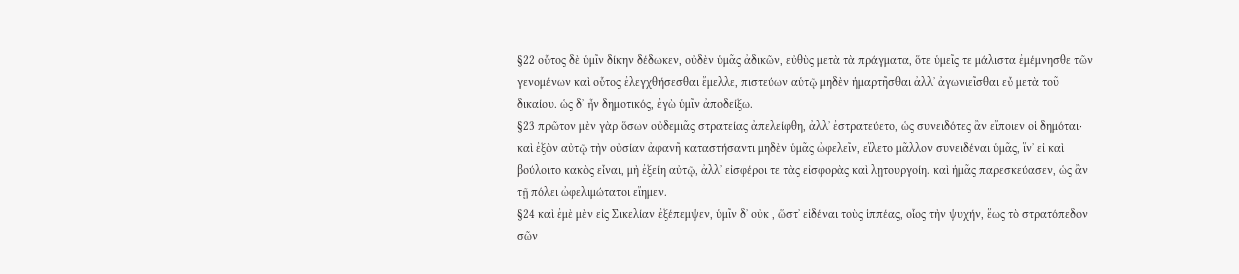§22 οὗτος δὲ ὑμῖν δίκην δέδωκεν, οὐδὲν ὑμᾶς ἀδικῶν, εὐθὺς μετὰ τὰ πράγματα, ὅτε ὑμεῖς τε μάλιστα ἐμέμνησθε τῶν γενομένων καὶ οὗτος ἐλεγχθήσεσθαι ἔμελλε, πιστεύων αὑτῷ μηδὲν ἡμαρτῆσθαι ἀλλʼ ἀγωνιεῖσθαι εὖ μετὰ τοῦ δικαίου. ὡς δʼ ἦν δημοτικός, ἐγὼ ὑμῖν ἀποδείξω.
§23 πρῶτον μὲν γὰρ ὅσων οὐδεμιᾶς στρατείας ἀπελείφθη, ἀλλʼ ἐστρατεύετο, ὡς συνειδότες ἂν εἴποιεν οἱ δημόται· καὶ ἐξὸν αὐτῷ τὴν οὐσίαν ἀφανῆ καταστήσαντι μηδὲν ὑμᾶς ὠφελεῖν, εἵλετο μᾶλλον συνειδέναι ὑμᾶς, ἵνʼ εἰ καὶ βούλοιτο κακὸς εἶναι, μὴ ἐξείη αὐτῷ, ἀλλʼ εἰσφέροι τε τὰς εἰσφορὰς καὶ λῃτουργοίη. καὶ ἡμᾶς παρεσκεύασεν, ὡς ἂν τῇ πόλει ὠφελιμώτατοι εἴημεν.
§24 καὶ ἐμὲ μὲν εἰς Σικελίαν ἐξέπεμψεν, ὑμῖν δʼ οὐκ , ὥστʼ εἰδέναι τοὺς ἱππέας, οἷος τὴν ψυχήν, ἕως τὸ στρατόπεδον σῶν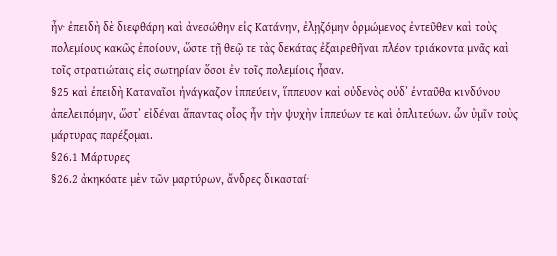ἦν· ἐπειδὴ δὲ διεφθάρη καὶ ἀνεσώθην εἰς Κατάνην, ἐλῃζόμην ὁρμώμενος ἐντεῦθεν καὶ τοὺς πολεμίους κακῶς ἐποίουν, ὥστε τῇ θεῷ τε τὰς δεκάτας ἐξαιρεθῆναι πλέον τριάκοντα μνᾶς καὶ τοῖς στρατιώταις εἰς σωτηρίαν ὅσοι ἐν τοῖς πολεμίοις ἦσαν.
§25 καὶ ἐπειδὴ Καταναῖοι ἠνάγκαζον ἱππεύειν, ἵππευον καὶ οὐδενὸς οὐδʼ ἐνταῦθα κινδύνου ἀπελειπόμην, ὥστʼ εἰδέναι ἅπαντας οἷος ἦν τὴν ψυχὴν ἱππεύων τε καὶ ὁπλιτεύων. ὧν ὑμῖν τοὺς μάρτυρας παρέξομαι.
§26.1 Μάρτυρες
§26.2 ἀκηκόατε μὲν τῶν μαρτύρων, ἄνδρες δικασταί·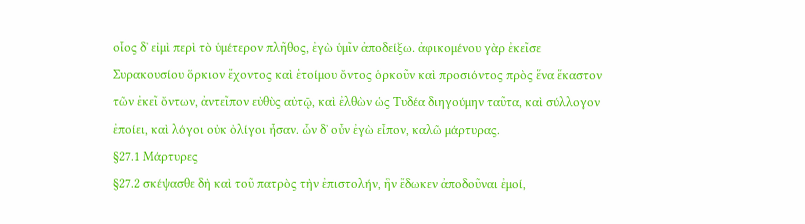οἷος δʼ εἰμὶ περὶ τὸ ὑμέτερον πλῆθος, ἐγὼ ὑμῖν ἀποδείξω. ἀφικομένου γὰρ ἐκεῖσε Συρακουσίου ὅρκιον ἔχοντος καὶ ἑτοίμου ὄντος ὁρκοῦν καὶ προσιόντος πρὸς ἕνα ἕκαστον τῶν ἐκεῖ ὄντων, ἀντεῖπον εὐθὺς αὐτῷ, καὶ ἐλθὼν ὡς Τυδέα διηγούμην ταῦτα, καὶ σύλλογον ἐποίει, καὶ λόγοι οὐκ ὀλίγοι ἦσαν. ὧν δʼ οὖν ἐγὼ εἶπον, καλῶ μάρτυρας.
§27.1 Μάρτυρες
§27.2 σκέψασθε δὴ καὶ τοῦ πατρὸς τὴν ἐπιστολήν, ἣν ἔδωκεν ἀποδοῦναι ἐμοί,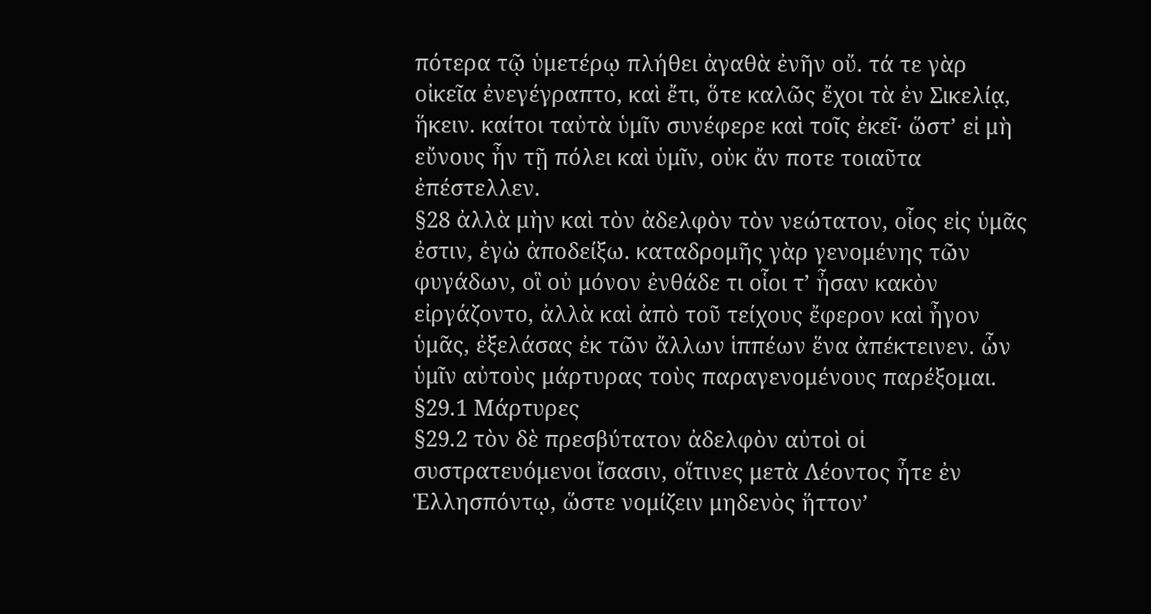πότερα τῷ ὑμετέρῳ πλήθει ἀγαθὰ ἐνῆν οὔ. τά τε γὰρ οἰκεῖα ἐνεγέγραπτο, καὶ ἔτι, ὅτε καλῶς ἔχοι τὰ ἐν Σικελίᾳ, ἥκειν. καίτοι ταὐτὰ ὑμῖν συνέφερε καὶ τοῖς ἐκεῖ· ὥστʼ εἰ μὴ εὔνους ἦν τῇ πόλει καὶ ὑμῖν, οὐκ ἄν ποτε τοιαῦτα ἐπέστελλεν.
§28 ἀλλὰ μὴν καὶ τὸν ἀδελφὸν τὸν νεώτατον, οἷος εἰς ὑμᾶς ἐστιν, ἐγὼ ἀποδείξω. καταδρομῆς γὰρ γενομένης τῶν φυγάδων, οἳ οὐ μόνον ἐνθάδε τι οἷοι τʼ ἦσαν κακὸν εἰργάζοντο, ἀλλὰ καὶ ἀπὸ τοῦ τείχους ἔφερον καὶ ἦγον ὑμᾶς, ἐξελάσας ἐκ τῶν ἄλλων ἱππέων ἕνα ἀπέκτεινεν. ὧν ὑμῖν αὐτοὺς μάρτυρας τοὺς παραγενομένους παρέξομαι.
§29.1 Μάρτυρες
§29.2 τὸν δὲ πρεσβύτατον ἀδελφὸν αὐτοὶ οἱ συστρατευόμενοι ἴσασιν, οἵτινες μετὰ Λέοντος ἦτε ἐν Ἑλλησπόντῳ, ὥστε νομίζειν μηδενὸς ἥττονʼ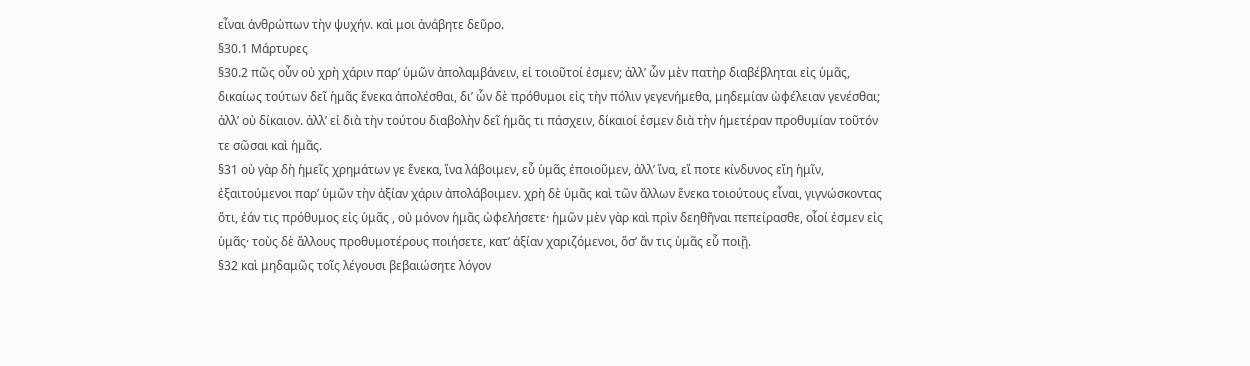εἶναι ἀνθρώπων τὴν ψυχήν. καὶ μοι ἀνάβητε δεῦρο.
§30.1 Μάρτυρες
§30.2 πῶς οὖν οὐ χρὴ χάριν παρʼ ὑμῶν ἀπολαμβάνειν, εἰ τοιοῦτοί ἐσμεν; ἀλλʼ ὧν μὲν πατὴρ διαβέβληται εἰς ὑμᾶς, δικαίως τούτων δεῖ ἡμᾶς ἕνεκα ἀπολέσθαι, διʼ ὧν δὲ πρόθυμοι εἰς τὴν πόλιν γεγενήμεθα, μηδεμίαν ὠφέλειαν γενέσθαι; ἀλλʼ οὐ δίκαιον. ἀλλʼ εἰ διὰ τὴν τούτου διαβολὴν δεῖ ἡμᾶς τι πάσχειν, δίκαιοί ἐσμεν διὰ τὴν ἡμετέραν προθυμίαν τοῦτόν τε σῶσαι καὶ ἡμᾶς.
§31 οὐ γὰρ δὴ ἡμεῖς χρημάτων γε ἕνεκα, ἵνα λάβοιμεν, εὖ ὑμᾶς ἐποιοῦμεν, ἀλλʼ ἵνα, εἴ ποτε κίνδυνος εἴη ἡμῖν, ἐξαιτούμενοι παρʼ ὑμῶν τὴν ἀξίαν χάριν ἀπολάβοιμεν. χρὴ δὲ ὑμᾶς καὶ τῶν ἄλλων ἕνεκα τοιούτους εἶναι, γιγνώσκοντας ὅτι, ἐάν τις πρόθυμος εἰς ὑμᾶς , οὐ μόνον ἡμᾶς ὠφελήσετε· ἡμῶν μὲν γὰρ καὶ πρὶν δεηθῆναι πεπείρασθε, οἷοί ἐσμεν εἰς ὑμᾶς· τοὺς δὲ ἄλλους προθυμοτέρους ποιήσετε, κατʼ ἀξίαν χαριζόμενοι, ὅσʼ ἄν τις ὑμᾶς εὖ ποιῇ.
§32 καὶ μηδαμῶς τοῖς λέγουσι βεβαιώσητε λόγον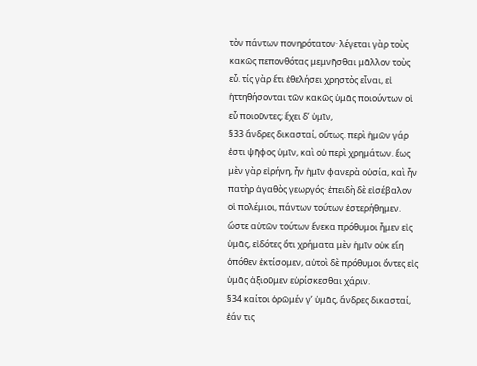τὸν πάντων πονηρότατον· λέγεται γὰρ τοὺς κακῶς πεπονθότας μεμνῆσθαι μᾶλλον τοὺς εὖ. τίς γὰρ ἔτι ἐθελήσει χρηστὸς εἶναι, εἰ ἡττηθήσονται τῶν κακῶς ὑμᾶς ποιούντων οἱ εὖ ποιοῦντες; ἔχει δʼ ὑμῖν,
§33 ἄνδρες δικασταί, οὕτως. περὶ ἡμῶν γάρ ἐστι ψῆφος ὑμῖν, καὶ οὐ περὶ χρημάτων. ἕως μὲν γὰρ εἰρήνη, ἦν ἡμῖν φανερὰ οὐσία, καὶ ἦν πατὴρ ἀγαθὸς γεωργός· ἐπειδὴ δὲ εἰσέβαλον οἱ πολέμιοι, πάντων τούτων ἐστερήθημεν. ὥστε αὐτῶν τούτων ἕνεκα πρόθυμοι ἦμεν εἰς ὑμᾶς, εἰδότες ὅτι χρήματα μὲν ἡμῖν οὐκ εἴη ὁπόθεν ἐκτίσομεν, αὐτοὶ δὲ πρόθυμοι ὄντες εἰς ὑμᾶς ἀξιοῦμεν εὑρίσκεσθαι χάριν.
§34 καίτοι ὁρῶμέν γʼ ὑμᾶς, ἄνδρες δικασταί, ἐάν τις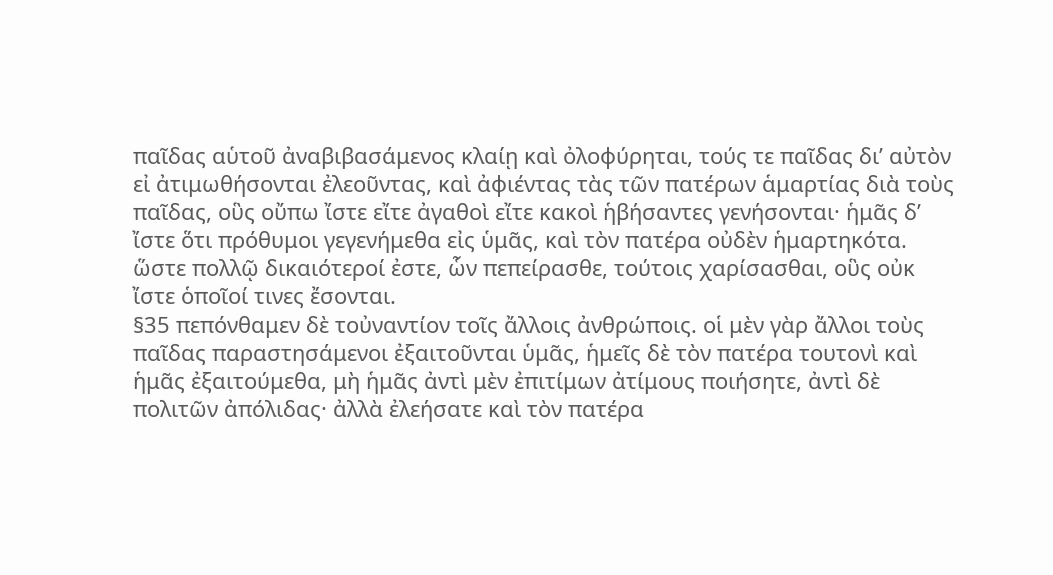παῖδας αὑτοῦ ἀναβιβασάμενος κλαίῃ καὶ ὀλοφύρηται, τούς τε παῖδας διʼ αὐτὸν εἰ ἀτιμωθήσονται ἐλεοῦντας, καὶ ἀφιέντας τὰς τῶν πατέρων ἁμαρτίας διὰ τοὺς παῖδας, οὓς οὔπω ἴστε εἴτε ἀγαθοὶ εἴτε κακοὶ ἡβήσαντες γενήσονται· ἡμᾶς δʼ ἴστε ὅτι πρόθυμοι γεγενήμεθα εἰς ὑμᾶς, καὶ τὸν πατέρα οὐδὲν ἡμαρτηκότα. ὥστε πολλῷ δικαιότεροί ἐστε, ὧν πεπείρασθε, τούτοις χαρίσασθαι, οὓς οὐκ ἴστε ὁποῖοί τινες ἔσονται.
§35 πεπόνθαμεν δὲ τοὐναντίον τοῖς ἄλλοις ἀνθρώποις. οἱ μὲν γὰρ ἄλλοι τοὺς παῖδας παραστησάμενοι ἐξαιτοῦνται ὑμᾶς, ἡμεῖς δὲ τὸν πατέρα τουτονὶ καὶ ἡμᾶς ἐξαιτούμεθα, μὴ ἡμᾶς ἀντὶ μὲν ἐπιτίμων ἀτίμους ποιήσητε, ἀντὶ δὲ πολιτῶν ἀπόλιδας· ἀλλὰ ἐλεήσατε καὶ τὸν πατέρα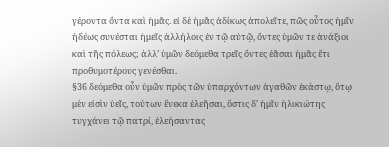γέροντα ὄντα καὶ ἡμᾶς. εἰ δὲ ἡμᾶς ἀδίκως ἀπολεῖτε, πῶς οὗτος ἡμῖν ἡδέως συνέσται ἡμεῖς ἀλλήλοις ἐν τῷ αὐτῷ, ὄντες ὑμῶν τε ἀνάξιοι καὶ τῆς πόλεως; ἀλλʼ ὑμῶν δεόμεθα τρεῖς ὄντες ἐᾶσαι ἡμᾶς ἔτι προθυμοτέρους γενέσθαι.
§36 δεόμεθα οὖν ὑμῶν πρὸς τῶν ὑπαρχόντων ἀγαθῶν ἑκάστῳ, ὅτῳ μὲν εἰσὶν ὑεῖς, τούτων ἕνεκα ἐλεῆσαι, ὅστις δʼ ἡμῖν ἡλικιώτης τυγχάνει τῷ πατρί, ἐλεήσαντας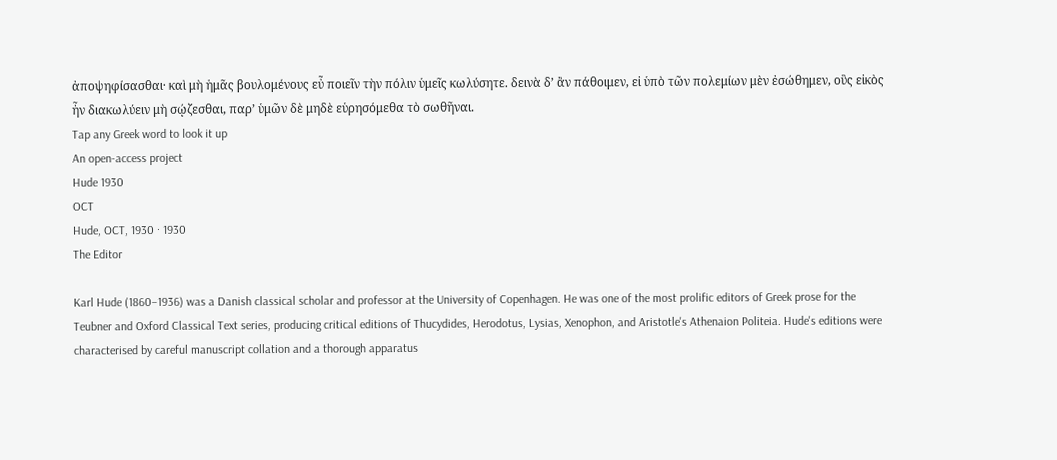ἀποψηφίσασθαι· καὶ μὴ ἡμᾶς βουλομένους εὖ ποιεῖν τὴν πόλιν ὑμεῖς κωλύσητε. δεινὰ δʼ ἂν πάθοιμεν, εἰ ὑπὸ τῶν πολεμίων μὲν ἐσώθημεν, οὓς εἰκὸς ἦν διακωλύειν μὴ σῴζεσθαι, παρʼ ὑμῶν δὲ μηδὲ εὑρησόμεθα τὸ σωθῆναι.
Tap any Greek word to look it up
An open-access project
Hude 1930
OCT
Hude, OCT, 1930 · 1930
The Editor

Karl Hude (1860–1936) was a Danish classical scholar and professor at the University of Copenhagen. He was one of the most prolific editors of Greek prose for the Teubner and Oxford Classical Text series, producing critical editions of Thucydides, Herodotus, Lysias, Xenophon, and Aristotle's Athenaion Politeia. Hude's editions were characterised by careful manuscript collation and a thorough apparatus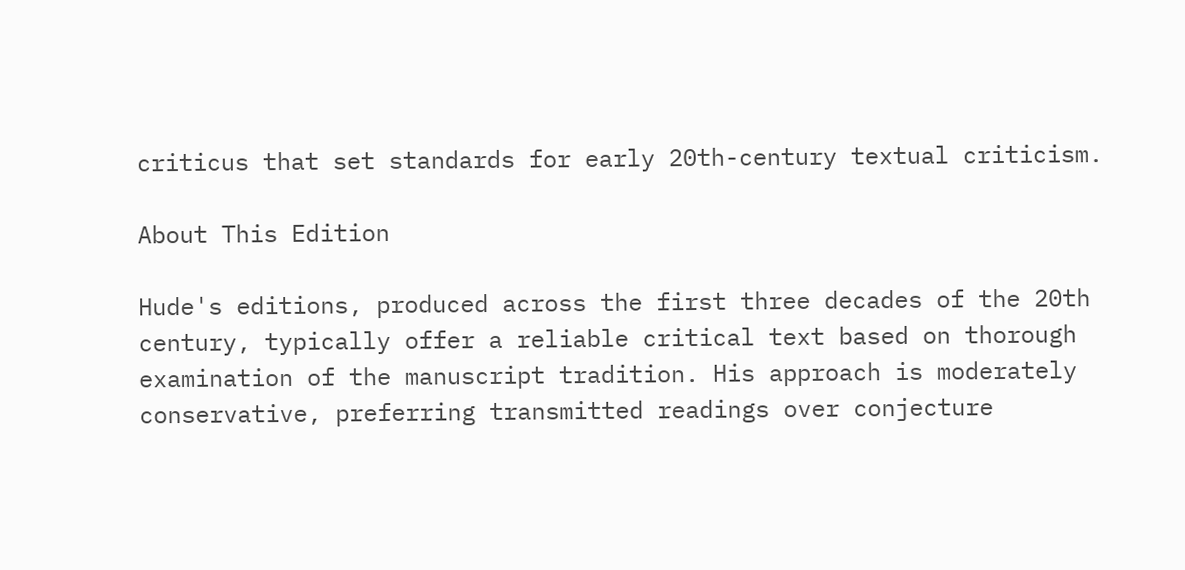criticus that set standards for early 20th-century textual criticism.

About This Edition

Hude's editions, produced across the first three decades of the 20th century, typically offer a reliable critical text based on thorough examination of the manuscript tradition. His approach is moderately conservative, preferring transmitted readings over conjecture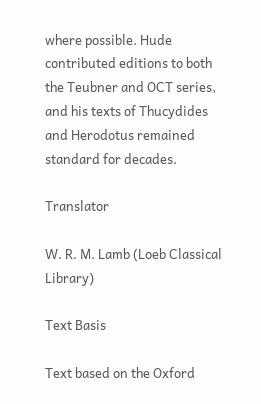where possible. Hude contributed editions to both the Teubner and OCT series, and his texts of Thucydides and Herodotus remained standard for decades.

Translator

W. R. M. Lamb (Loeb Classical Library)

Text Basis

Text based on the Oxford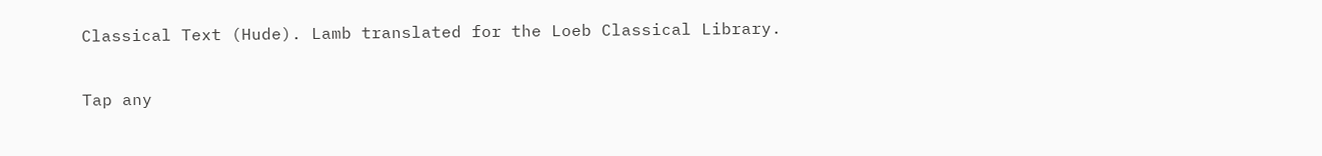Classical Text (Hude). Lamb translated for the Loeb Classical Library.

Tap any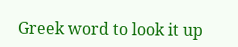Greek word to look it up